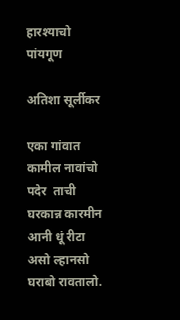हारश्याचो पांयगूण

अतिशा सूर्लीकर

एका गांवात कामील नावांचो पदेर  ताची घरकान्न कारमीन आनी धूं रीटा असो ल्हानसो  घराबो रावतालो.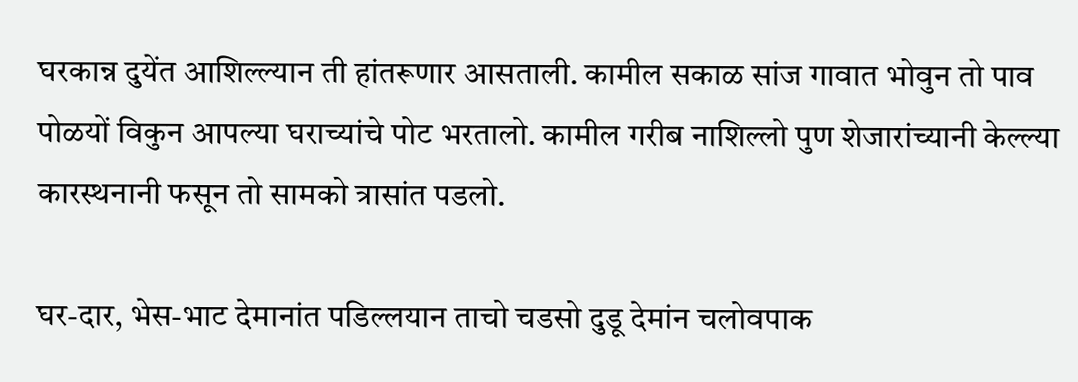घरकान्न दुयेंत आशिल्ल्यान ती हांतरूणार आसताली. कामील सकाळ सांज गावात भोवुन तो पाव पोळयों विकुन आपल्या घराच्यांचे पोट भरतालो. कामील गरीब नाशिल्लो पुण शेजारांच्यानी केल्ल्या कारस्थनानी फसून तो सामको त्रासांत पडलो.

घर-दार, भेस-भाट देमानांत पडिल्लयान ताचो चडसो दुडू देमांन चलोवपाक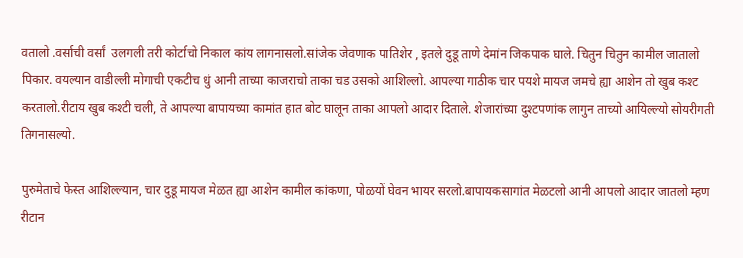वतालो .वर्साची वर्सां  उलगली तरी कोर्टाचो निकाल कांय लागनासलो.सांजेक जेवणाक पातिशेर , इतले दुडू ताणे देमांन जिकपाक घाले. चितुन चितुन कामील जातालो पिकार. वयल्यान वाडील्ली मोगाची एकटीच धुं आनी ताच्या काजराचो ताका चड उसको आशिल्लो. आपल्या गाठीक चार पयशे मायज जमचे ह्या आशेन तो खुब कश्ट करतालो.रीटाय खुब कश्टी चली, ते आपल्या बापायच्या कामांत हात बोट घालून ताका आपलो आदार दिताले. शेजारांच्या दुश्टपणांक लागुन ताच्यो आयिल्ल्यो सोयरीगती तिगनासल्यो.

पुरुमेताचे फेस्त आशिल्ल्यान, चार दुडू मायज मेळत ह्या आशेन कामील कांकणा, पोळयों घेवन भायर सरलो.बापायकसागांत मेळटलो आनी आपलो आदार जातलो म्हण रीटान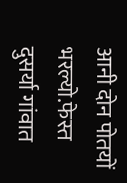आनी दोन पोतयों भरल्यो.फेस्त दुसर्या गांवात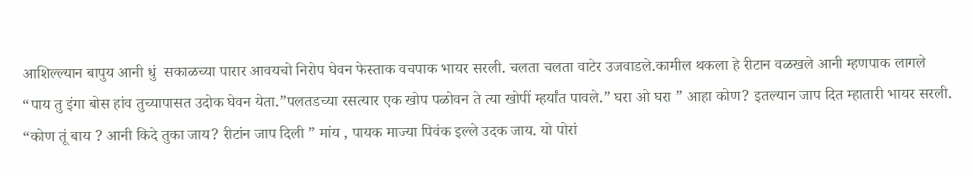आशिल्ल्यान बापुय आनी धुं  सकाळच्या पारार आवयचो निरोप घेवन फेस्ताक वचपाक भायर सरली. चलता चलता वाटेर उजवाडले.कामील थकला हे रीटान वळखले आनी म्हणपाक लागले “पाय तु इंगा बोस हांव तुच्यापासत उदोक घेवन येता.”पलतडच्या रसत्यार एक खोप पळोवन ते त्या खोपीं म्हर्यांत पावले.” घरा ओ घरा ” आहा कोण? इतल्यान जाप दित म्हातारी भायर सरली. “कोण तूं बाय ? आनी किदे तुका जाय? रीटांन जाप दिली ” मांय , पायक माज्या पिवंक इल्ले उदक जाय. यो पोरां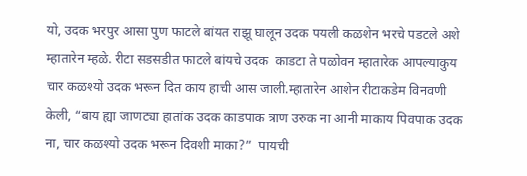यो, उदक भरपुर आसा पुण फाटले बांयत राझू घालून उदक पयली कळशेन भरचे पडटले अशे म्हातारेन म्हळे. रीटा सडसडीत फाटले बांयचे उदक  काडटा ते पळोवन म्हातारेक आपल्याकुय चार कळश्यो उदक भरून दित काय हाची आस जाली.म्हातारेन आशेन रीटाकडेम विनवणी केली, “बाय ह्या जाणट्या हातांक उदक काडपाक त्राण उरुक ना आनी माकाय पिवपाक उदक ना, चार कळश्यो उदक भरून दिवशी माका?”  पायची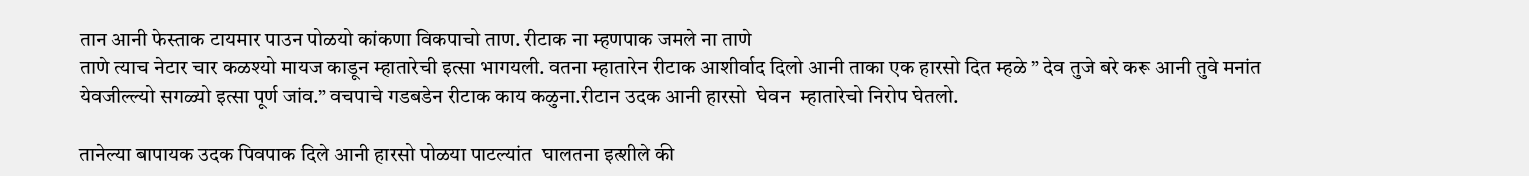तान आनी फेस्ताक टायमार पाउन पोळयो कांकणा विकपाचो ताण. रीटाक ना म्हणपाक जमले ना ताणे
ताणे त्याच नेटार चार कळश्यो मायज काडून म्हातारेची इत्सा भागयली. वतना म्हातारेन रीटाक आशीर्वाद दिलो आनी ताका एक हारसो दित म्हळे ” देव तुजे बरे करू आनी तुवे मनांत येवजील्ल्यो सगळ्यो इत्सा पूर्ण जांव.” वचपाचे गडबडेन रीटाक काय कळुना.रीटान उदक आनी हारसो  घेवन  म्हातारेचो निरोप घेतलो.

तानेल्या बापायक उदक पिवपाक दिले आनी हारसो पोळया पाटल्यांत  घालतना इत्शीले की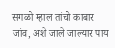सगळो म्हाल तांचो काबार जांव, अशे जाले जाल्यार पाय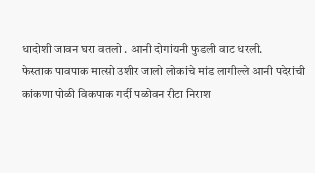धादोशी जावन घरा वतलो . आनी दोगांयनी फुडली वाट धरली.
फेस्ताक पावपाक मात्सो उशीर जालो लोकांचे मांड लागील्ले आनी पदेरांची कांकणा पोळी विकपाक गर्दी पळोवन रीटा निराश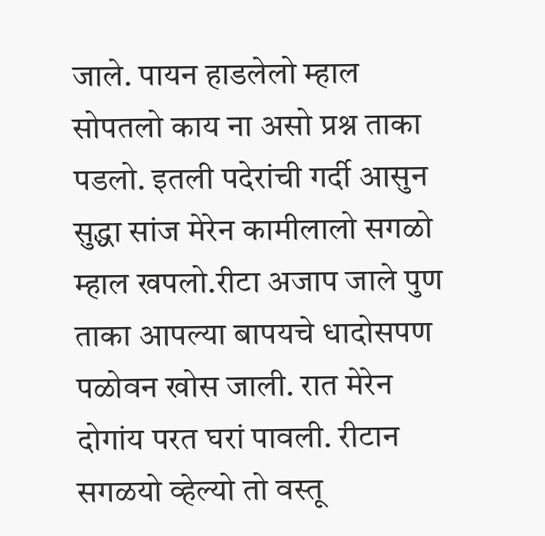जाले. पायन हाडलेलो म्हाल सोपतलो काय ना असो प्रश्न ताका पडलो. इतली पदेरांची गर्दी आसुन सुद्धा सांज मेरेन कामीलालो सगळो म्हाल खपलो.रीटा अजाप जाले पुण ताका आपल्या बापयचे धादोसपण पळोवन खोस जाली. रात मेरेन दोगांय परत घरां पावली. रीटान सगळयो व्हेल्यो तो वस्तू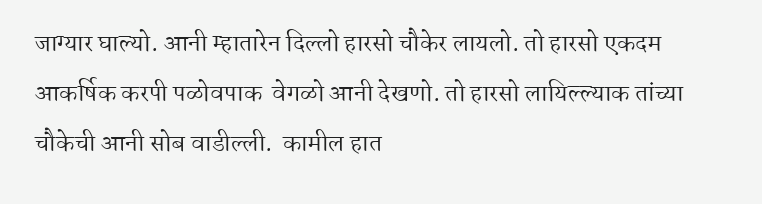जाग्यार घाल्यो. आनी म्हातारेन दिल्लो हारसो चौकेर लायलो. तो हारसो एकदम आकर्षिक करपी पळोवपाक  वेगळो आनी देखणो. तो हारसो लायिल्ल्याक तांच्या चौकेची आनी सोब वाडील्ली.  कामील हात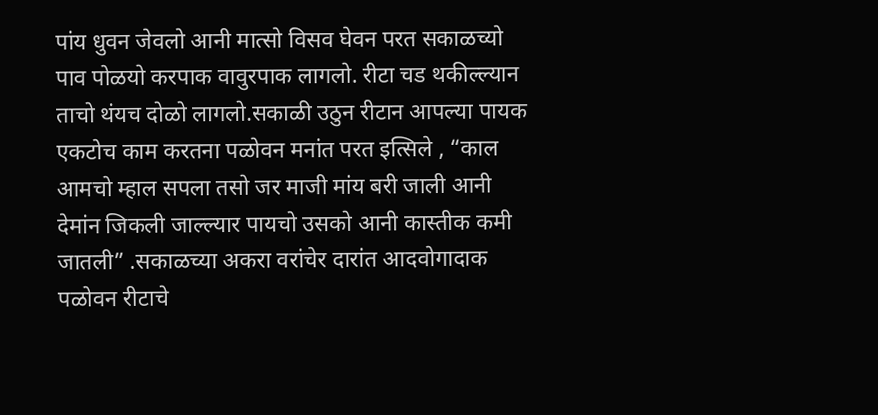पांय धुवन जेवलो आनी मात्सो विसव घेवन परत सकाळच्यो पाव पोळयो करपाक वावुरपाक लागलो. रीटा चड थकील्ल्यान ताचो थंयच दोळो लागलो.सकाळी उठुन रीटान आपल्या पायक एकटोच काम करतना पळोवन मनांत परत इत्सिले , “काल आमचो म्हाल सपला तसो जर माजी मांय बरी जाली आनी देमांन जिकली जाल्ल्यार पायचो उसको आनी कास्तीक कमी जातली” .सकाळच्या अकरा वरांचेर दारांत आदवोगादाक पळोवन रीटाचे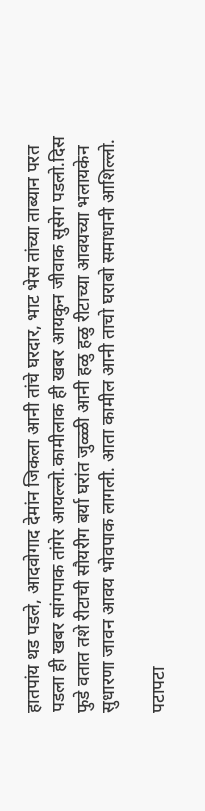हातपांय थड पडले, आदवोगाद देमांन जिकला आनी तांचे घरदार, भाट भेस तांच्या ताब्यान परत पडला ही खबर सांगपाक तांगेर आयल्लो.कामीलाक ही खबर आयकुन जीवाक सुसेग पडलो.दिस फुडे वतात तशे रीटाची सौयरीग बर्या घरांत जुळ्ळी आनी हळु हळु रीटाच्या आवयच्या भलायकेन सुधारणा जावन आवय भोवपाक लागली. आता कामील आनी ताचो घराबो समाधानी आशिल्लो.

पटापटा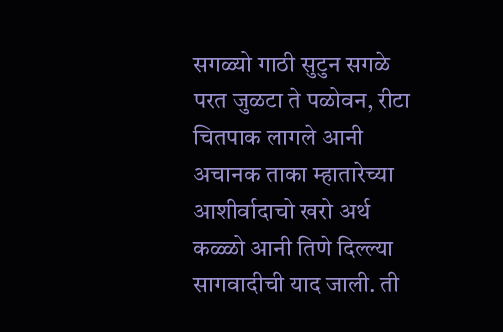सगळ्यो गाठी सुटुन सगळे परत जुळटा ते पळोवन, रीटा चितपाक लागले आनी अचानक ताका म्हातारेच्या आशीर्वादाचो खरो अर्थ कळ्ळो आनी तिणे दिल्ल्या सागवादीची याद जाली. ती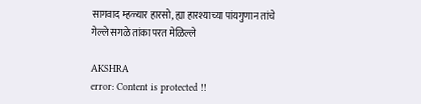सागवाद म्हळ्यार हारसो, ह्या हारश्याच्या पांयगुणान तांचे गेल्ले सगळे तांका परत मेळिल्ले

AKSHRA
error: Content is protected !!